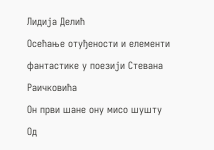Лидија Делић
Осећање отуђености и елементи фантастике у поезији Стевана Раичковића
Он први шане ону мисо шушту
Од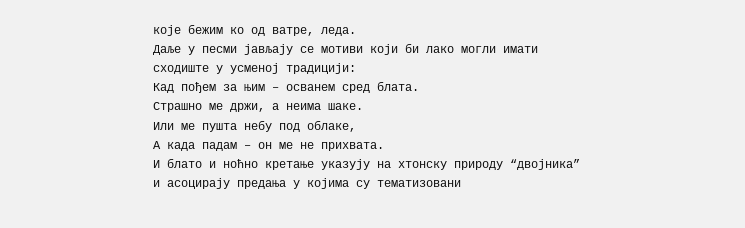које бежим ко од ватре, леда.
Даље у песми јављају се мотиви који би лако могли имати
сходиште у усменој традицији:
Кад пођем за њим – осванем сред блата.
Страшно ме држи, а неима шаке.
Или ме пушта небу под облаке,
А када падам – он ме не прихвата.
И блато и ноћно кретање указују на хтонску природу “двојника”
и асоцирају предања у којима су тематизовани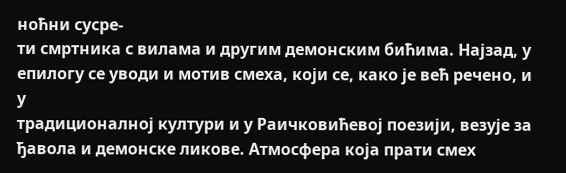ноћни сусре-
ти смртника с вилама и другим демонским бићима. Најзад, у
епилогу се уводи и мотив смеха, који се, како је већ речено, и у
традиционалној култури и у Раичковићевој поезији, везује за
ђавола и демонске ликове. Атмосфера која прати смех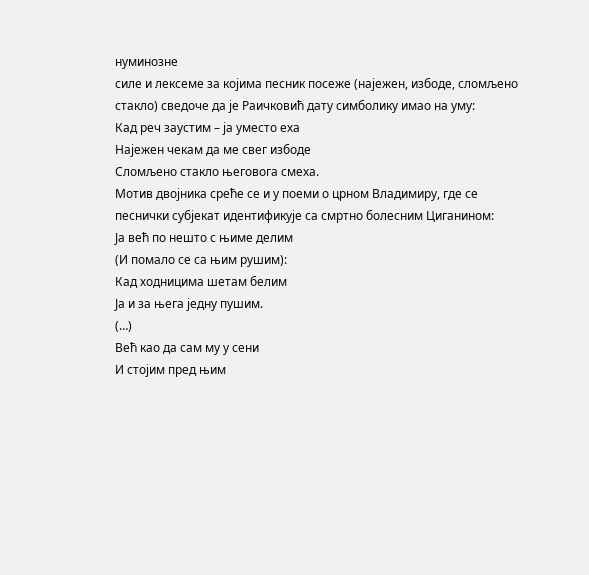нуминозне
силе и лексеме за којима песник посеже (најежен, избоде, сломљено
стакло) сведоче да је Раичковић дату симболику имао на уму:
Кад реч заустим – ја уместо еха
Најежен чекам да ме свег избоде
Сломљено стакло његовога смеха.
Мотив двојника среће се и у поеми о црном Владимиру, где се
песнички субјекат идентификује са смртно болесним Циганином:
Ја већ по нешто с њиме делим
(И помало се са њим рушим):
Кад ходницима шетам белим
Ја и за њега једну пушим.
(…)
Већ као да сам му у сени
И стојим пред њим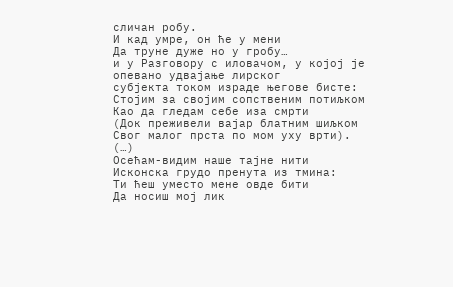сличан робу.
И кад умре, он ће у мени
Да труне дуже но у гробу…
и у Разговору с иловачом, у којој је опевано удвајање лирског
субјекта током израде његове бисте:
Стојим за својим сопственим потиљком
Као да гледам себе иза смрти
(Док преживели вајар блатним шиљком
Свог малог прста по мом уху врти).
(…)
Осећам-видим наше тајне нити
Исконска грудо пренута из тмина:
Ти ћеш уместо мене овде бити
Да носиш мој лик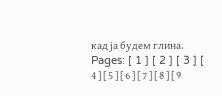кад ја будем глина.
Pages: [ 1 ] [ 2 ] [ 3 ] [ 4 ] [ 5 ] [ 6 ] [ 7 ] [ 8 ] [ 9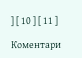] [ 10 ] [ 11 ]

Коментари